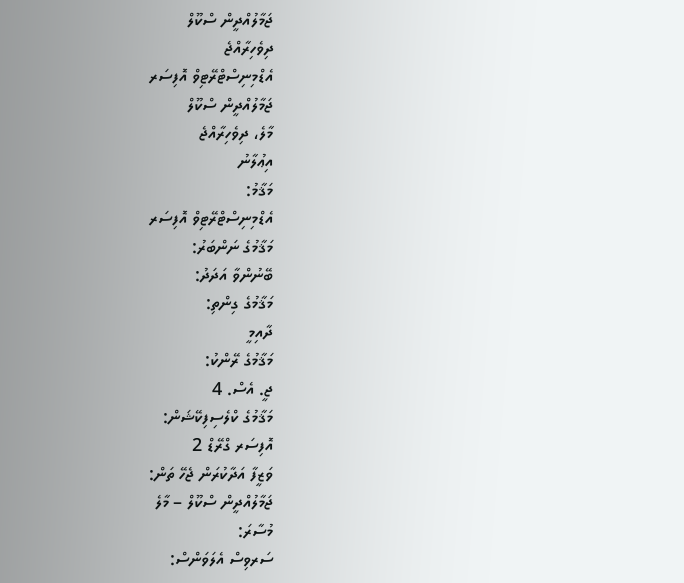ޖަމާލުއްދީން ސްކޫލް
ދިވެހިރާއްޖެ
އެޑްމިނިސްޓްރޭޓިވް އޮފިސަރ
ޖަމާލުއްދީން ސްކޫލް
މާލެ، ދިވެހިރާއްޖެ
އިޢުލާނު
މަޤާމު:
އެޑްމިނިސްޓްރޭޓިވް އޮފިސަރ
މަޤާމުގެ ނަންބަރު:
ބޭނުންވާ އަދަދު:
މަޤާމުގެ ގިންތި:
ދާއިމީ
މަޤާމުގެ ރޭންކު:
ޖީ. އެސް. 4
މަޤާމުގެ ކްލެސިފިކޭޝަން:
އޮފިސަރ ގްރޭޑް 2
ވަޒީފާ އަދާކުރަން ޖެހޭ ތަން:
ޖަމާލުއްދީން ސްކޫލް – މާލެ
މުސާރަ:
ސަރވިސް އެލަވަންސް: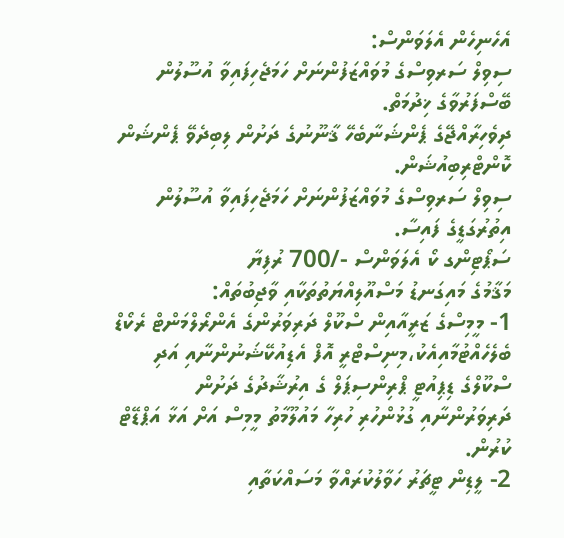އެހެނިހެން އެލަވަންސް:
ސިވިލް ސަރވިސްގެ މުވައްޒަފުންނަށް ހަމަޖެހިފައިވާ އުސޫލުން ބޭސްފަރުވާގެ ޚިދުމަތް.
ދިވެހިރާއްޖޭގެ ޕެންޝަނާބެހޭ ޤާނޫނުގެ ދަށުން ލިބިދެވޭ ޕެންޝަން ކޮންޓްރިބިއުޝަން.
ސިވިލް ސަރވިސްގެ މުވައްޒަފުންނަށް ހަމަޖެހިފައިވާ އުސޫލުން އިތުރުގަޑީގެ ފައިސާ.
ސަޕޯޓިންގ ކޯ އެލަވަންސް -/700 ރުފިޔާ
މަޤާމުގެ މައިގަނޑު މަސްއޫލިއްޔަތުތަކާއި ވާޖިބުތައް:
1- މީމިސްގެ ޒަރީއާއިން ސްކޫލް ދަރިވަރުންގެ އެންރޯލްމަންޓް ރެކޯޑް ބެލެހެއްޓުމާއިއެކު،މިނިސްޓްރީ އޮފް އެޑިއުކޭޝަނުންނާއި އަދި ސްކޫލްގެ ޑިޕިއުޓީ ޕްރިންސިޕަލް ގެ އިރުޝާދުގެ ދަށުން ދަރިވަރުންނާއި ގުޅުންހުރި ހުރިހާ މައުލޫމާތު މީމިސް އަށް އަޅާ އަޕްޑޭޓް ކުރުން.
2- ލީޑިން ޓީޗަރު ހަވާލުކުރައްވާ މަސައްކަތާއި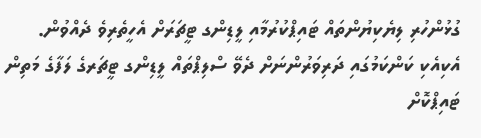ގުޅުންހުރި ލިޔެކިޔުންތައް ޓައިޕްކުރުމާއި ލީޑިންގ ޓީޗަރަށް އެހީތެރިވެ ދެއްވުން. އެކިއެކި ކަންކަމުގައި ދަރިވަރުންނަށް ދެވޭ ސްލިޕްތައް ލީޑިންގ ޓީޗަރގެ ލަފާގެ މަތިން ޓައިޕްކޮށް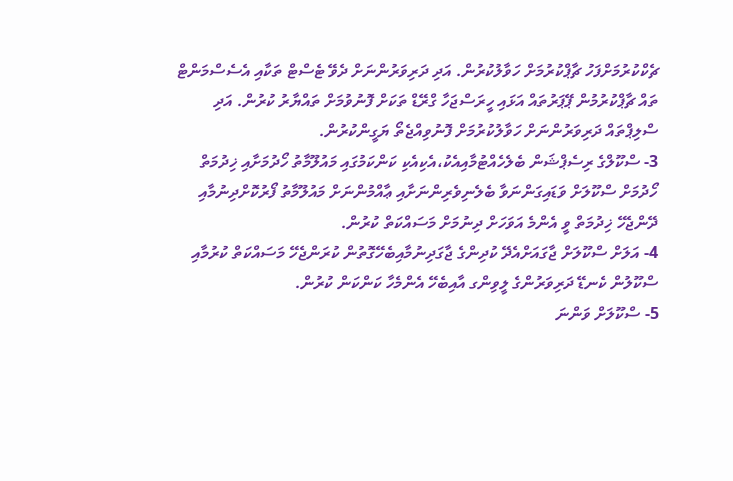ޗެކްކުރުމަށްފަހު ޗާޕްކުރުމަށް ހަވާލުކުރުން. އަދި ދަރިވަރުންނަށް ދެވޭ ޓެސްޓް ތަކާއި އެސެސްމަންޓް ތައް ޗާޕްކުރުމުން ޕޭޕަރުތައް އަޅައި ހީރަސްޖަހާ ގްރޭޑް ތަކަށް ފޮނުވުމަށް ތައްޔާރު ކުރުން. އަދި ސްލިޕްތައް ދަރިވަރުންނަށް ހަވާލުކުރުމަށް ފޮނުވިއްޖެތޯ ޔަގީންކުރުން.
3- ސްކޫލްގެ ރިސެޕްޝަން ބެލެހެއްޓުމާއިއެކު،އެކިއެކި ކަންކަމުގައި މައުލޫމާތު ހޯދުމަށާއި ޚިދުމަތް ހޯދުމަށް ސްކޫލަށް ވަޑައިގަންނަވާ ބެލެނިވެރިންނަށާއި ޢާއްމުންނަށް މައުލޫމާތު ފޯރުކޮށްދިނުމާއި ދޭންޖެހޭ ޚިދުމަތް ވީ އެންމެ އަވަހަށް ދިނުމަށް މަސައްކަތް ކުރުން.
4- އަލަށް ސްކޫލަށް ޖާގައަށްއެދޭ ކުދިންގެ ޖާގަދިނުމާއިބެހޭގޮތުން ކުރަންޖެހޭ މަސައްކަތް ކުރުމާއި ސްކޫލުން ކެނޑޭ ދަރިވަރުންގެ ލީވިންގ އާއިބެހޭ އެންމެހާ ކަންކަން ކުރުން.
5- ސްކޫލަށް ވަންނަ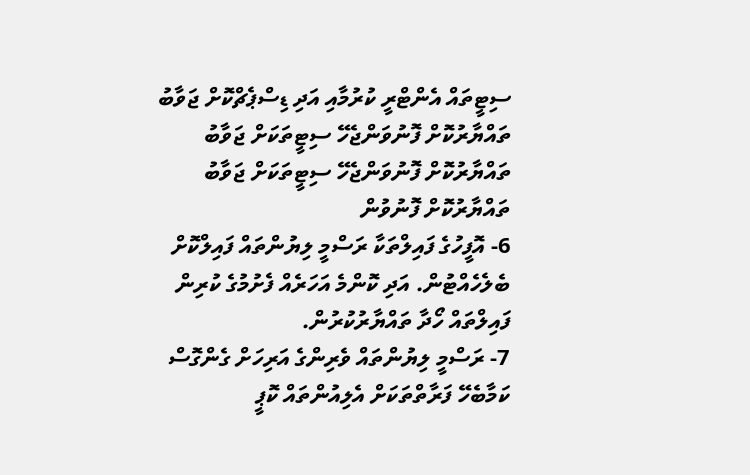ސިޓީތައް އެންޓްރީ ކުރުމާއި އަދި ޑިސްޕެޗްކޮށް ޖަވާބު ތައްޔާރުކޮށް ފޮނުވަންޖެހޭ ސިޓީތަކަށް ޖަވާބު ތައްޔާރުކޮށް ފޮނުވަންޖެހޭ ސިޓީތަކަށް ޖަވާބު ތައްޔާރުކޮށް ފޮނުވުން
6- އޮފީހުގެ ފައިލްތަކާ ރަސްމީ ލިޔުންތައް ފައިލްކޮށް ބެލެހެއްޓުން. އަދި ކޮންމެ އަހަރެއް ފެށުމުގެ ކުރިން ފައިލްތައް ހޯދާ ތައްޔާރުކުރުން.
7- ރަސްމީ ލިޔުންތައް ވެރިންގެ އަރިހަށް ގެންގޮސް ކަމާބެހޭ ފަރާތްތަކަށް އެލިއުންތައް ކޮޕީ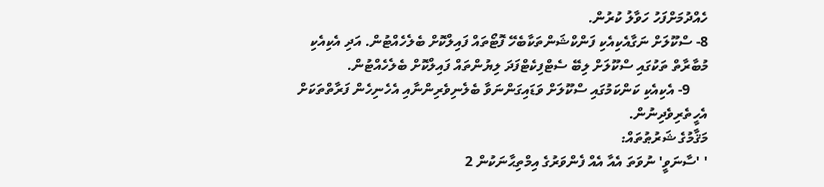ހެއްދުމަށްފަހު ހަވާލު ކުރުން.
8- ސްކޫލަށް ނަގާއެކިއެކި ފަންކްޝަންތަކާބެހޭ ފޮޓޯތައް ފައިލްކޮށް ބެލެހެއްޓުން. އަދި އެކިއެކި މުބާރާތް ތަކުގައި ސްކޫލަށް ލިބޭ ސެޓްފިކެޓްފަދަ ލިޔުންތައް ފައިލްކޮށް ބެލެހެއްޓުން.
     9- އެކިއެކި ކަންކަމުގައި ސްކޫލަށް ވަޑައިގަންނަވާ ބެލެނިވެރިންނާއި އެހެނިހެން ފަރާތްތަކަށް އެހީތެރިވެދިނުން.
މަޤާމުގެ ޝަރުޠުތައް:
' 'ސާނަވީ' ނުވަތަ އެއާ އެއް ފެންވަރުގެ އިމްތިޙާނަކުން 2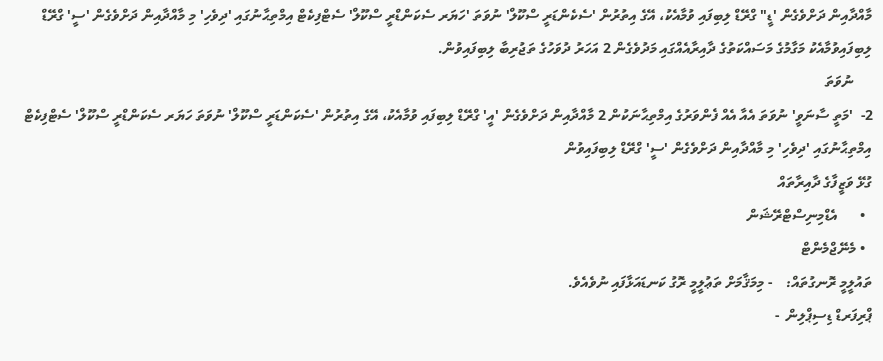މާއްދާއިން ދަށްވެގެން 'ޑީ" ގްރޭޑް ލިބިފައި ވުމާއެކު، އޭގެ އިތުރުން 'ސެކެންޑަރީ ސްކޫލް' ނުވަތަ 'ހަޔަރ ސެކަންޑްރީ ސްކޫލް' ސެޓްފިކެޓް އިމްތިޙާނުގައި 'ދިވެހި' މި މާއްދާއިން ދަށްވެގެން 'ސީ' ގްރޭޑް ލިބިފައިވުމާއެކު މަގާމުގެ މަސައްކަތުގެ ދާއިރާއެއްގައި މަދުވެގެން 2 އަހަރު ދުވަހުގެ ތަޖުރިބާ ލިބިފައިވުން.
     ނުވަތަ
2-  'މަތީ ސާނަވީ' ނުވަތަ އެއާ އެއް ފެންވަރުގެ އިމްތިޙާނަކުން 2 މާއްދާއިން ދަށްވެގެން 'އީ' ގްރޭޑް ލިބިފައި ވުމާއެކު، އޭގެ އިތުރުން 'ސެކަންޑަރީ ސްކޫލް' ނުވަތަ ހަޔަރ ސެކަންޑްރީ ސްކޫލް' ސެޓްފިކެޓް އިމްތިޙާނުގައި 'ދިވެހި' މި މާއްދާއިން ދަށްވެގެން 'ސީ' ގްރޭޑް ލިބިފައިވުން
ގުޅޭ ވަޒީފާގެ ދާއިރާތައް
  •      އެޑްމިނިސްޓްރޭޝަން
  • މެނޭޖްމެންޓް
ތައުލީމީ ރޮނގުތައް:    - މިމަޤާމަށް ތަޢުލީމީ ރޮގު ކަނޑައަޅާފައި ނުވެއެވެ.
ޕްރިފަރޑް ޑިސިޕްލިން  -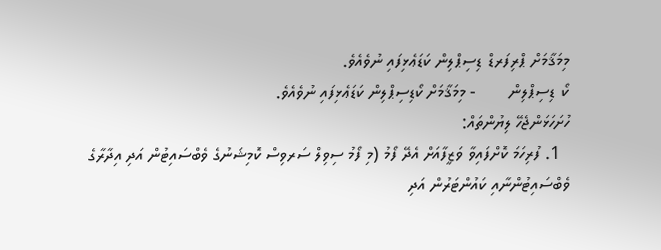މިމަޤާމަށް ޕްރިފަރޑް ޑިސިޕްލިން ކަޑަޢެޅިފައި ނުވެއެވެ.
ކޯ ޑިސިޕްލިން       - މިމަޤާމަށް ކޯޑިސިޕްލިން ކަޑަޢެޅިފައި ނުވެއެވެ.
ހުށަހަޅަންޖެހޭ ލިޔުންތައް:
  1. ފުރިހަމަ ކޮށްފައިވާ ވަޒީފާއަށް އެދޭ ފޯމު (މި ފޯމު ސިވިލް ސަރވިސް ކޮމިޝަނުގެ ވެބްސައިޓުން އަދި އިދާރާގެ ވެބްސައިޓުންނާއި ކައުންޓަރުން އަދި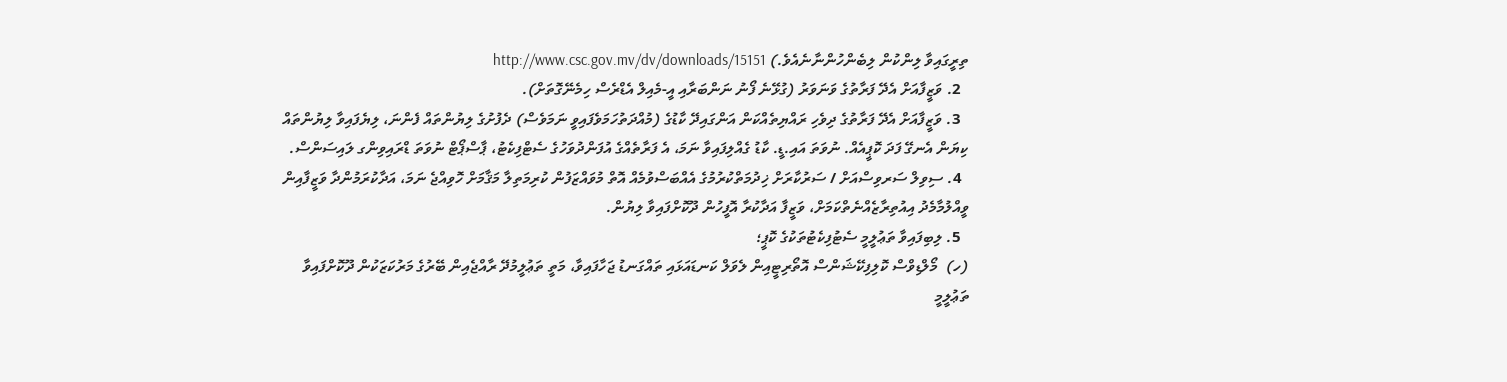ތިރީގައިވާ ލިންކުން ލިބެންހުންނާނެއެވެ.) http://www.csc.gov.mv/dv/downloads/15151
  2. ވަޒީފާއަށް އެދޭ ފަރާތުގެ ވަނަވަރު (ގުޅޭނެ ފޯނު ނަންބަރާއި އީ-މެއިލް އެޑްރެސް ހިމެނޭގޮތަށް).
  3. ވަޒީފާއަށް އެދޭ ފަރާތުގެ ދިވެހި ރައްޔިތެއްކަން އަންގައިދޭ ކާޑުގެ (މުއްދަތުހަމަވެފައިވީ ނަމަވެސް) ދެފުށުގެ ލިޔުންތައް ފެންނަ، ލިޔެފައިވާ ލިޔުންތައް ކިޔަން އެނގޭ ފަދަ ކޮޕީއެއް. ނުވަތަ އައި.ޑީ. ކާޑު ގެއްލިފައިވާ ނަމަ، އެ ފަރާތެއްގެ އުފަންދުވަހުގެ ސެޓްފިކެޓު، ޕާސްޕޯޓް ނުވަތަ ޑްރައިވިންގ ލައިސަންސް.
  4. ސިވިލް ސަރވިސްއަށް / ސަރުކާރަށް ޚިދުމަތްކުރުމުގެ އެއްބަސްވުމެއް އޮތް މުވައްޒަފުން ކުރިމަތިލާ މަޤާމަށް ހޮވިއްޖެ ނަމަ، އަދާކުރަމުންދާ ވަޒީފާއިން ވީއްލުމާމެދު އިއުތިރާޒެއްނެތްކަމަށް، ވަޒީފާ އަދާކުރާ އޮފީހުން ދޫކޮށްފައިވާ ލިޔުން.
  5. ލިބިފައިވާ ތަޢުލީމީ ސެޓުފިކެޓުތަކުގެ ކޮޕީ؛
(ހ)  މޯލްޑިވްސް ކޮލިފިކޭޝަންސް އޮތޯރިޓީއިން ލެވަލް ކަނޑައަޅައި ތައްގަނޑު ޖަހާފައިވާ، މަތީ ތަޢުލީމުދޭ ރާއްޖެއިން ބޭރުގެ މަރުކަޒަކުން ދޫކޮށްފައިވާ ތަޢުލީމީ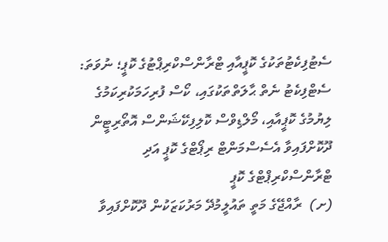ސެޓުފިކެޓުތަކުގެ ކޮޕީއާއި ޓްރާންސްކްރިޕްޓުގެ ކޮޕީ؛ ނުވަތަ: ސެޓްފިކެޓު ނެތް ޙާލަތްތަކުގައި، ކޯސް ފުރިހަމަކުރިކަމުގެ ލިޔުމުގެ ކޮޕީއާއި، މޯލްޑިވްސް ކޮލިފިކޭޝަންސް އޮތޯރިޓީން ދޫކޮށްފައިވާ އެސެސްމަންޓް ރިޕޯޓްގެ ކޮޕީ އަދި ޓްރާންސްކްރިޕްޓްގެ ކޮޕީ
(ށ)  ރާއްޖޭގެ މަތީ ތައުލީމުދޭ މަރުކަޒަކުން ދޫކޮށްފައިވާ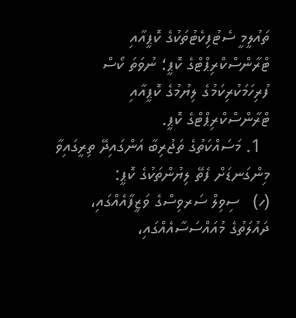ތައުލީމީ ސެޓުފިކެޓުތަކުގެ ކޮޕީއާއި ޓްރާންސްކްރިޕްޓްގެ ކޮޕީ؛ ނުވަތަ ކޯސް ފުރިހަމަކުރިކަމުގެ ލިޔުމުގެ ކޮޕީއާއި ޓްރާންސްކްރިޕްޓްގެ ކޮޕީ.
  1. މަސައްކަތުގެ ތަޖުރިބާ އަންގައިދޭ ތިރީގައިވާ މިންގަނޑަށް ފެތޭ ލިޔުންތަކުގެ ކޮޕީ:
(ހ)   ސިވިލް ސަރވިސްގެ ވަޒީފާއެއްގައި، ދައުލަތުގެ މުއައްސަސާއެއްގައި،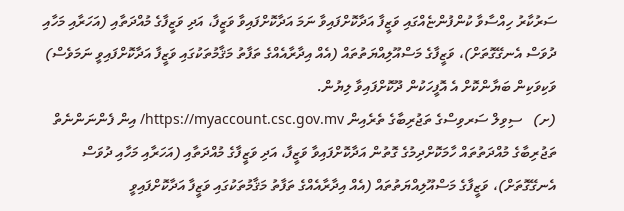ސަރުކާރު ހިއްސާވާ ކުންފުންޏެއްގައި ވަޒީފާ އަދާކޮށްފައިވާ ނަމަ އަދާކޮށްފައިވާ ވަޒީފާ، އަދި ވަޒީފާގެ މުއްދަތާއި (އަހަރާއި މަހާއި ދުވަސް އެނގޭގޮތަށް)، ވަޒީފާގެ މަސްއޫލިއްޔަތުތައް (އެއް އިދާރާއެއްގެ ތަފާތު މަޤާމުތަކުގައި ވަޒީފާ އަދާކޮށްފައިވީ ނަމަވެސް) ވަކިވަކިން ބަޔާންކޮށް އެ އޮފީހަކުން ދޫކޮށްފައިވާ ލިޔުން.
(ށ)   ސިވިލް ސަރވިސްގެ ތަޖުރިބާގެ ތެރެއިން https://myaccount.csc.gov.mv/ އިން ފެންނަންނެތް ތަޖުރިބާގެ މުއްދަތުތައް ހާމަކޮށްދިމުގެ ގޮތުން އަދާކޮށްފައިވާ ވަޒީފާ، އަދި ވަޒީފާގެ މުއްދަތާއި (އަހަރާއި މަހާއި ދުވަސް އެނގޭގޮތަށް)، ވަޒީފާގެ މަސްއޫލިއްޔަތުތައް (އެއް އިދާރާއެއްގެ ތަފާތު މަޤާމުތަކުގައި ވަޒީފާ އަދާކޮށްފައިވީ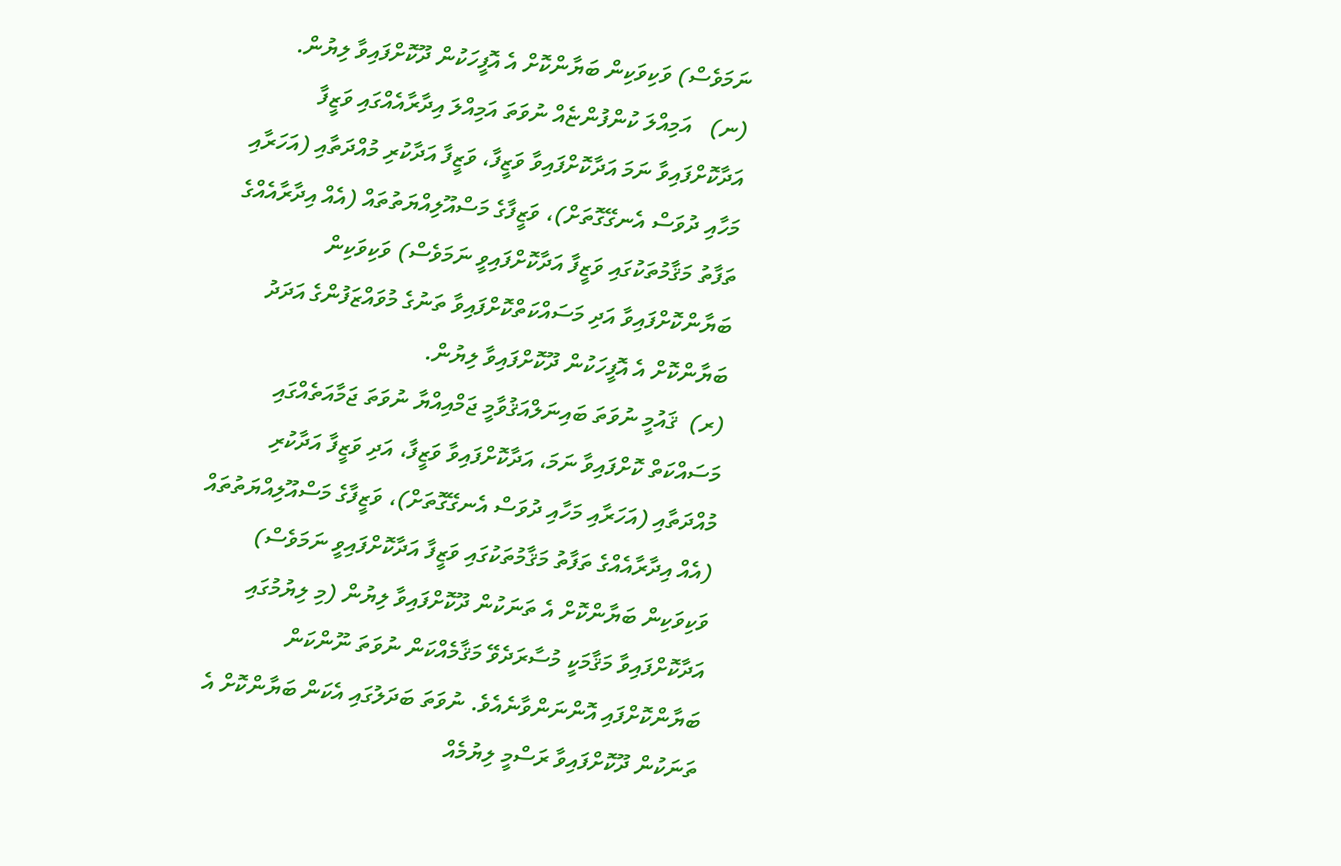ނަމަވެސް) ވަކިވަކިން ބަޔާންކޮށް އެ އޮފީހަކުން ދޫކޮށްފައިވާ ލިޔުން.
(ނ)   އަމިއްލަ ކުންފުންޏެއް ނުވަތަ އަމިއްލަ އިދާރާއެއްގައި ވަޒީފާ އަދާކޮށްފައިވާ ނަމަ އަދާކޮށްފައިވާ ވަޒީފާ، ވަޒީފާ އަދާކުރި މުއްދަތާއި (އަހަރާއި މަހާއި ދުވަސް އެނގޭގޮތަށް)، ވަޒީފާގެ މަސްއޫލިއްޔަތުތައް (އެއް އިދާރާއެއްގެ ތަފާތު މަޤާމުތަކުގައި ވަޒީފާ އަދާކޮށްފައިވީ ނަމަވެސް) ވަކިވަކިން ބަޔާންކޮށްފައިވާ އަދި މަސައްކަތްކޮށްފައިވާ ތަނުގެ މުވައްޒަފުންގެ އަދަދު ބަޔާންކޮށް އެ އޮފީހަކުން ދޫކޮށްފައިވާ ލިޔުން.
(ރ)  ޤައުމީ ނުވަތަ ބައިނަލްއަޤުވާމީ ޖަމްއިއްޔާ ނުވަތަ ޖަމާއަތެއްގައި މަސައްކަތް ކޮށްފައިވާ ނަމަ، އަދާކޮށްފައިވާ ވަޒީފާ، އަދި ވަޒީފާ އަދާކުރި މުއްދަތާއި (އަހަރާއި މަހާއި ދުވަސް އެނގޭގޮތަށް)، ވަޒީފާގެ މަސްއޫލިއްޔަތުތައް (އެއް އިދާރާއެއްގެ ތަފާތު މަޤާމުތަކުގައި ވަޒީފާ އަދާކޮށްފައިވީ ނަމަވެސް) ވަކިވަކިން ބަޔާންކޮށް އެ ތަނަކުން ދޫކޮށްފައިވާ ލިޔުން (މި ލިޔުމުގައި އަދާކޮށްފައިވާ މަޤާމަކީ މުސާރަދެވޭ މަޤާމެއްކަން ނުވަތަ ނޫންކަން ބަޔާންކޮށްފައި އޮންނަންވާނެއެވެ. ނުވަތަ ބަދަލުގައި އެކަން ބަޔާންކޮށް އެ ތަނަކުން ދޫކޮށްފައިވާ ރަސްމީ ލިޔުމެއް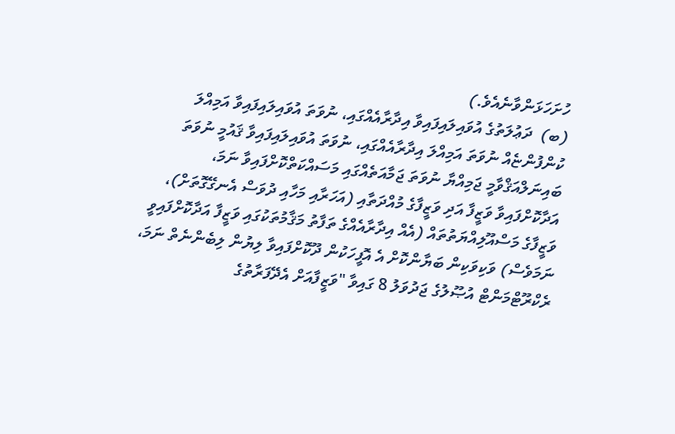ހުށަހަޅަންވާނެއެވެ.)
(ބ)  ދަޢުލަތުގެ އުވައިލައިފައިވާ އިދާރާއެއްގައި، ނުވަތަ އުވައިލައިފައިވާ އަމިއްލަ ކުންފުންޏެއް ނުވަތަ އަމިއްލަ އިދާރާއެއްގައި، ނުވަތަ އުވައިލައިފައިވާ ޤައުމީ ނުވަތަ ބައިނަލްއަޤްވާމީ ޖަމިއްޔާ ނުވަތަ ޖަމާއަތެއްގައި މަސައްކަތްކޮށްފައިވާ ނަމަ، އަދާކޮށްފައިވާ ވަޒީފާ އަދި ވަޒީފާގެ މުއްދަތާއި (އަހަރާއި މަހާއި ދުވަސް އެނގޭގޮތަށް)، ވަޒީފާގެ މަސްއޫލިއްޔަތުތައް (އެއް އިދާރާއެއްގެ ތަފާތު މަޤާމުތަކުގައި ވަޒީފާ އަދާކޮށްފައިވީ ނަމަވެސް) ވަކިވަކިން ބަޔާންކޮށް އެ އޮފީހަކުން ދޫކޮށްފައިވާ ލިޔުން ލިބެންނެތް ނަމަ، ރެކްރޫޓްމަންޓް އުޞޫލުގެ ޖަދުވަލު 8 ގައިވާ "ވަޒީފާއަށް އެދޭފަރާތުގެ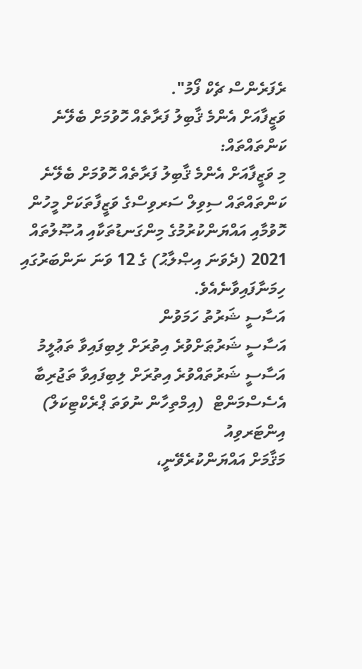ރެފަރެންސް ޗެކް ފޯމު".
ވަޒީފާއަށް އެންމެ ޤާބިލު ފަރާތެއް ހޮވުމަށް ބެލޭނެ ކަންތައްތައް:
މި ވަޒީފާއަށް އެންމެ ޤާބިލު ފަރާތެއް ހޮވުމަށް ބެލޭނެ ކަންތައްތައް ސިވިލް ސަރވިސްގެ ވަޒީފާތަކަށް މީހުން ހޮވުމާއި އައްޔަންކުރުމުގެ މިންގަނޑުތަކާއި އުޞޫލުތައް 2021 (ދެވަނަ އިޞްލާޙު) ގެ 12 ވަނަ ނަންބަރުގައި ހިމަނާފައިވާނެއެވެ.
އަސާސީ ޝަރުތު ހަމަވުން
އަސާސީ ޝަރުޠަށްވުރެ އިތުރަށް ލިބިފައިވާ ތަޢުލީމު
އަސާސީ ޝަރުތައްވުރެ އިތުރަށް ލިބިފައިވާ ތަޖުރިބާ
އެސެސްމަންޓް  (އިމްތިހާން ނުވަތަ ޕްރެކްޓިކަލް)
އިންޓަރވިއު
މަޤާމަށް އައްޔަންކުރެވޭނީ،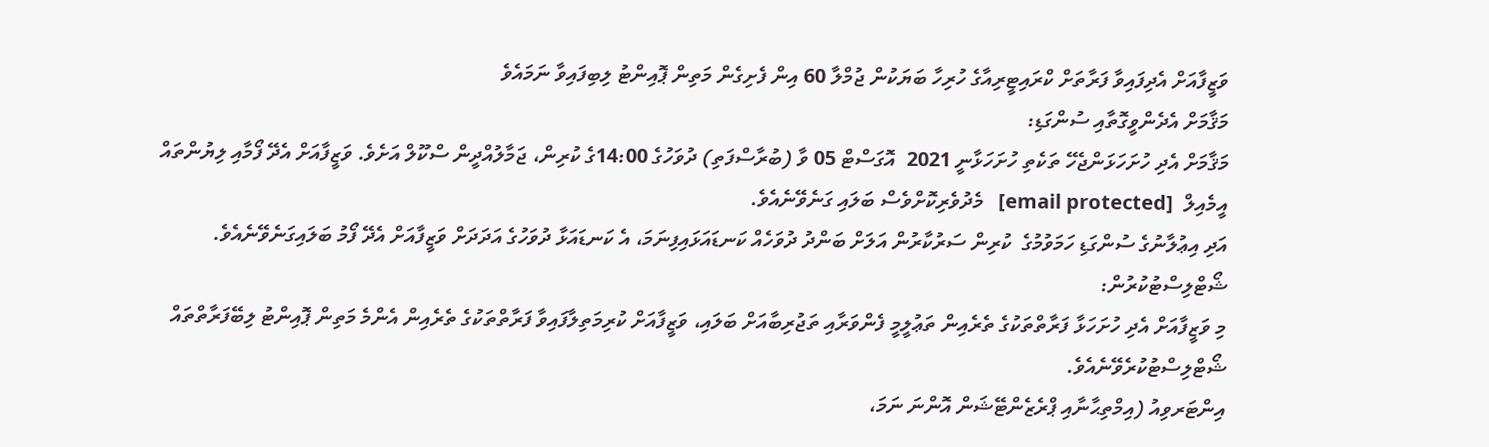ވަޒީފާއަށް އެދިފައިވާ ފަރާތަށް ކްރައިޓީރިއާގެ ހުރިހާ ބަޔަކުން ޖުމްލާ 60 އިން ފެށިގެން މަތިން ޕޮއިންޓު ލިބިފައިވާ ނަމައެވެ
މަޤާމަށް އެދެންވީގޮތާއި ސުންގަޑި:
މަޤާމަށް އެދި ހުށަހަޅަންޖެހޭ ތަކެތި ހުށަހަޅާނީ 2021  އޮގަސްޓް 05 ވާ (ބުރާސްފަތި) ދުވަހުގެ 14:00ގެ ކުރިން، ޖަމާލުއްދީން ސްކޫލް އަށެވެ. ވަޒީފާއަށް އެދޭ ފޯމާއި ލިޔުންތައް އީމެއިލް  [email protected]   މެދުވެރިކޮށްވެސް ބަލައި ގަނެވޭނެއެވެ.
އަދި އިޢުލާނުގެ ސުންގަޑި ހަމަވުމުގެ  ކުރިން ސަރުކާރުން އަލަށް ބަންދު ދުވަހެއް ކަނޑައަޅައިފިނަމަ، އެ ކަނޑައަޅާ ދުވަހުގެ އަދަދަށް ވަޒީފާއަށް އެދޭ ފޯމު ބަލައިގަނެވޭނެއެވެ.
ޝޯޓްލިސްޓުކުރުން:
މި ވަޒީފާއަށް އެދި ހުށަހަޅާ ފަރާތްތަކުގެ ތެރެއިން ތަޢުލީމީ ފެންވަރާއި ތަޖުރިބާއަށް ބަލައި، ވަޒީފާއަށް ކުރިމަތިލާފައިވާ ފަރާތްތަކުގެ ތެރެއިން އެންމެ މަތިން ޕޮއިންޓު ލިބޭފަރާތްތައް ޝޯޓްލިސްޓުކުރެވޭނެއެވެ.
އިންޓަރވިއު (އިމްތިޙާނާއި ޕްރެޒެންޓޭޝަން އޮންނަ ނަމަ،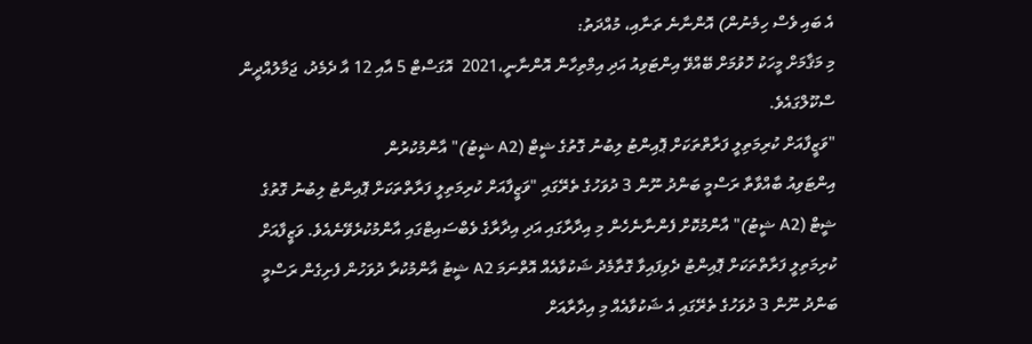އެ ބައި ވެސް ހިމެނުން) އޮންނާނެ ތަނާއި، މުއްދަތު:
މި މަޤާމަށް މީހަކު ހޮވުމަށް ބޭއްވޭ އިންޓަވިއު އަދި އިމްތިހާން އޮންނާނީ،2021  އޮގަސްޓް 5 އާއި 12 އާ ދެމެދު، ޖަމާލުއްދީން ސްކޫލްގައެވެ.
"ވަޒީފާއަށް ކުރިމަތިލީ ފަރާތްތަކަށް ޕޮއިންޓު ލިބުނު ގޮތުގެ ޝީޓް (A2 ޝީޓު)" އާންމުކުރުން
އިންޓަވިއު ބާއްވާތާ ރަސްމީ ބަންދު ނޫން 3 ދުވަހުގެ ތެރޭގައި "ވަޒީފާއަށް ކުރިމަތިލީ ފަރާތްތަކަށް ޕޮއިންޓު ލިބުނު ގޮތުގެ ޝީޓް (A2 ޝީޓު)" އާންމުކޮށް ފެންނާނެހެން މި އިދާރާގައި އަދި އިދާރާގެ ވެބްސައިޓްގައި އާންމުކުރެވޭނެއެވެ. ވަޒީފާއަށް ކުރިމަތިލީ ފަރާތްތަކަށް ޕޮއިންޓު ދެވިފައިވާ ގޮތާމެދު ޝަކުވާއެއް އޮތްނަމަ A2 ޝީޓު އާންމުކުރާ ދުވަހުން ފެށިގެން ރަސްމީ ބަންދު ނޫން 3 ދުވަހުގެ ތެރޭގައި އެ ޝަކުވާއެއް މި އިދާރާއަށް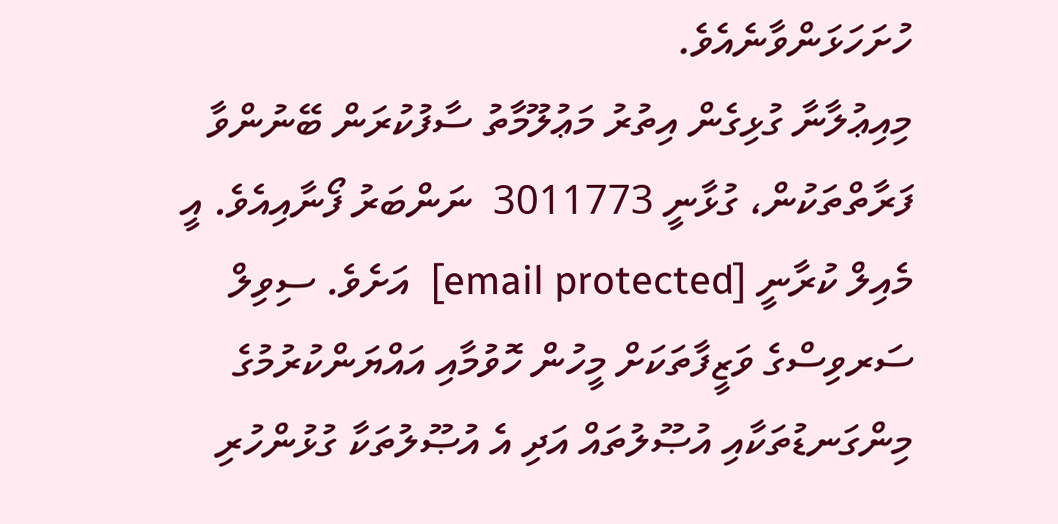ހުށަހަޅަންވާނެއެވެ.
މިއިޢުލާނާ ގުޅިގެން އިތުރު މަޢުލޫމާތު ސާފުކުރަން ބޭނުންވާ ފަރާތްތަކުން، ގުޅާނީ 3011773  ނަންބަރު ފޯނާއިއެވެ. އީ  މެއިލް ކުރާނީ [email protected]  އަށެވެ. ސިވިލް ސަރވިސްގެ ވަޒީފާތަކަށް މީހުން ހޮވުމާއި އައްޔަންކުރުމުގެ މިންގަނޑުތަކާއި އުޞޫލުތައް އަދި އެ އުޞޫލުތަކާ ގުޅުންހުރި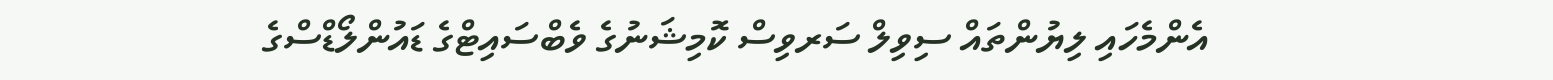އެންމެހައި ލިޔުންތައް ސިވިލް ސަރވިސް ކޮމިޝަނުގެ ވެބްސައިޓްގެ ޑައުންލޯޑްސްގެ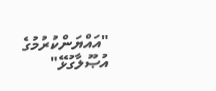"އައްޔަންކުރުމުގެ އުޞޫލާގުޅޭ"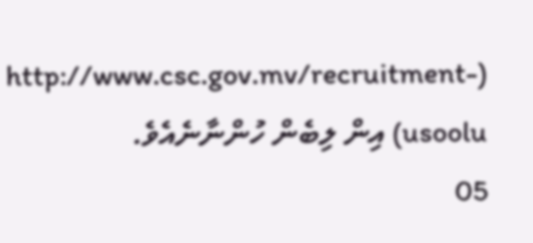(http://www.csc.gov.mv/recruitment-usoolu) އިން ލިބެން ހުންނާނެއެވެ.
05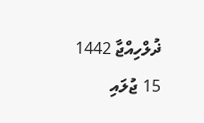ޛުލްހިއްޖާ 1442
15 ޖުލައި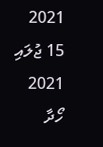2021
15 ޖުލައި 2021
ހޯދާ